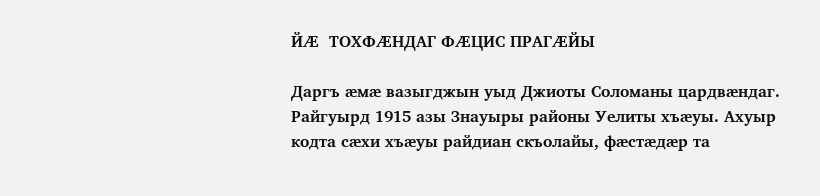ЙÆ  ТОХФÆНДАГ ФÆЦИС ПРАГÆЙЫ

Даргъ æмæ вазыгджын уыд Джиоты Соломаны цардвæндаг. Райгуырд 1915 азы Знауыры районы Уелиты хъæуы. Ахуыр кодта сæхи хъæуы райдиан скъолайы, фæстæдæр та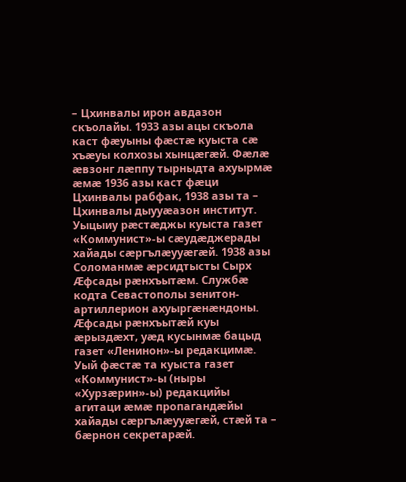– Цхинвалы ирон авдазон скъолайы. 1933 азы ацы скъола каст фæуыны фæстæ куыста сæ хъæуы колхозы хынцæгæй. Фæлæ æвзонг лæппу тырныдта ахуырмæ æмæ 1936 азы каст фæци Цхинвалы рабфак, 1938 азы та – Цхинвалы дыууæазон институт. Уыцыиу рæстæджы куыста газет «Коммунист»-ы сæудæджерады хайады сæргълæууæгæй. 1938 азы Соломанмæ æрсидтысты Сырх Æфсады рæнхъытæм. Службæ кодта Севастополы зенитон-артиллерион ахуыргæнæндоны. Æфсады рæнхъытæй куы æрыздæхт, уæд кусынмæ бацыд газет «Ленинон»-ы редакцимæ. Уый фæстæ та куыста газет «Коммунист»-ы (ныры «Хурзæрин»-ы) редакцийы агитаци æмæ пропагандæйы хайады сæргълæууæгæй, стæй та – бæрнон секретарæй.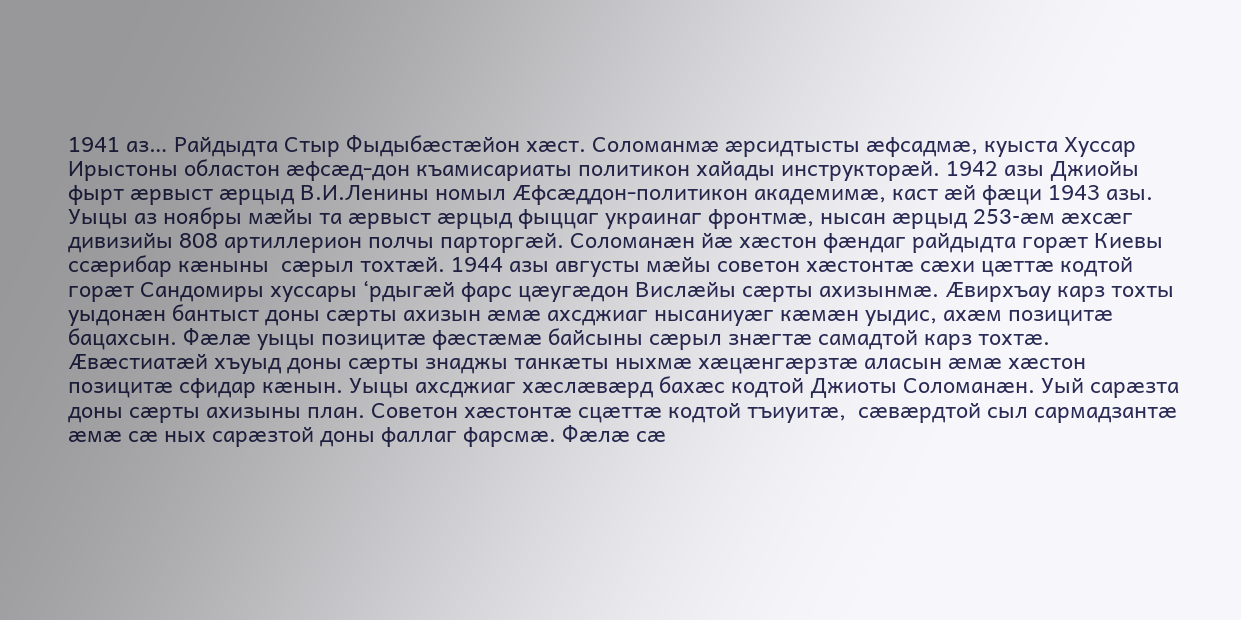1941 аз… Райдыдта Стыр Фыдыбæстæйон хæст. Соломанмæ æрсидтысты æфсадмæ, куыста Хуссар Ирыстоны областон æфсæд-дон къамисариаты политикон хайады инструкторæй. 1942 азы Джиойы фырт æрвыст æрцыд В.И.Ленины номыл Æфсæддон-политикон академимæ, каст æй фæци 1943 азы. Уыцы аз ноябры мæйы та æрвыст æрцыд фыццаг украинаг фронтмæ, нысан æрцыд 253-æм æхсæг дивизийы 808 артиллерион полчы парторгæй. Соломанæн йæ хæстон фæндаг райдыдта горæт Киевы ссæрибар кæныны  сæрыл тохтæй. 1944 азы августы мæйы советон хæстонтæ сæхи цæттæ кодтой горæт Сандомиры хуссары ‘рдыгæй фарс цæугæдон Вислæйы сæрты ахизынмæ. Æвирхъау карз тохты уыдонæн бантыст доны сæрты ахизын æмæ ахсджиаг нысаниуæг кæмæн уыдис, ахæм позицитæ бацахсын. Фæлæ уыцы позицитæ фæстæмæ байсыны сæрыл знæгтæ самадтой карз тохтæ. Æвæстиатæй хъуыд доны сæрты знаджы танкæты ныхмæ хæцæнгæрзтæ аласын æмæ хæстон позицитæ сфидар кæнын. Уыцы ахсджиаг хæслæвæрд бахæс кодтой Джиоты Соломанæн. Уый сарæзта доны сæрты ахизыны план. Советон хæстонтæ сцæттæ кодтой тъиуитæ,  сæвæрдтой сыл сармадзантæ æмæ сæ ных сарæзтой доны фаллаг фарсмæ. Фæлæ сæ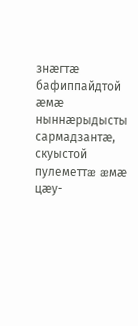знæгтæ бафиппайдтой æмæ ныннæрыдысты сармадзантæ, скуыстой пулеметтæ æмæ цæу-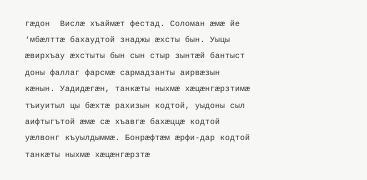гæдон  Вислæ хъаймæт фестад. Соломан æмæ йе ‘мбæлттæ бахаудтой знаджы æхсты бын. Уыцы æвирхъау æхстыты бын сын стыр зынтæй бантыст доны фаллаг фарсмæ сармадзанты аирвæзын кæнын. Уадидæгæн, танкæты ныхмæ хæцæнгæрзтимæ тъиуитыл цы бæхтæ рахизын кодтой, уыдоны сыл аифтыгътой æмæ сæ хъавгæ бахæццæ кодтой уæлвонг къуылдыммæ. Бонрæфтæм æрфи-дар кодтой танкæты ныхмæ хæцæнгæрзтæ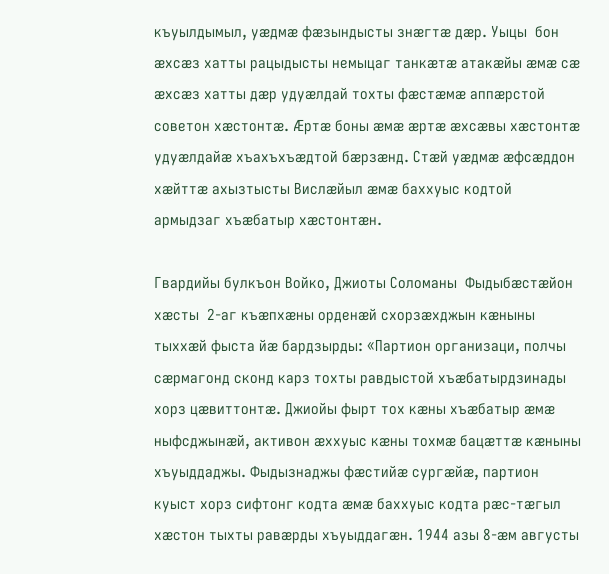къуылдымыл, уæдмæ фæзындысты знæгтæ дæр. Уыцы  бон æхсæз хатты рацыдысты немыцаг танкæтæ атакæйы æмæ сæ æхсæз хатты дæр удуæлдай тохты фæстæмæ аппæрстой советон хæстонтæ. Æртæ боны æмæ æртæ æхсæвы хæстонтæ удуæлдайæ хъахъхъæдтой бæрзæнд. Стæй уæдмæ æфсæддон хæйттæ ахызтысты Вислæйыл æмæ баххуыс кодтой армыдзаг хъæбатыр хæстонтæн.

Гвардийы булкъон Войко, Джиоты Соломаны  Фыдыбæстæйон хæсты  2-аг къæпхæны орденæй схорзæхджын кæныны тыххæй фыста йæ бардзырды: «Партион организаци, полчы сæрмагонд сконд карз тохты равдыстой хъæбатырдзинады хорз цæвиттонтæ. Джиойы фырт тох кæны хъæбатыр æмæ ныфсджынæй, активон æххуыс кæны тохмæ бацæттæ кæныны хъуыддаджы. Фыдызнаджы фæстийæ сургæйæ, партион куыст хорз сифтонг кодта æмæ баххуыс кодта рæс-тæгыл хæстон тыхты равæрды хъуыддагæн. 1944 азы 8-æм августы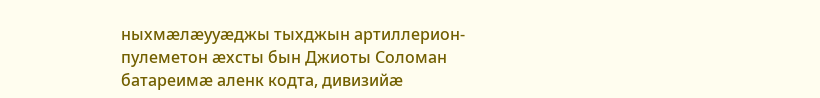ныхмæлæууæджы тыхджын артиллерион-пулеметон æхсты бын Джиоты Соломан батареимæ аленк кодта, дивизийæ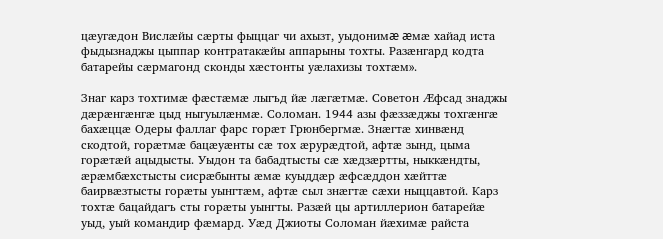цæугæдон Вислæйы сæрты фыццаг чи ахызт, уыдонимæ æмæ хайад иста фыдызнаджы цыппар контратакæйы аппарыны тохты. Разæнгард кодта батарейы сæрмагонд сконды хæстонты уæлахизы тохтæм».

Знаг карз тохтимæ фæстæмæ лыгъд йæ лæгæтмæ. Советон Æфсад знаджы дæрæнгæнгæ цыд ныгуылæнмæ. Соломан. 1944 азы фæззæджы тохгæнгæ бахæццæ Одеры фаллаг фарс горæт Грюнбергмæ. Знæгтæ хинвæнд скодтой, горæтмæ бацæуæнты сæ тох æрурæдтой, афтæ зынд, цыма горæтæй ацыдысты. Уыдон та бабадтысты сæ хæдзæртты, ныккæндты, æрæмбæхстысты сисрæбынты æмæ куыддæр æфсæддон хæйттæ баирвæзтысты горæты уынгтæм, афтæ сыл знæгтæ сæхи ныццавтой. Карз тохтæ бацайдагъ сты горæты уынгты. Разæй цы артиллерион батарейæ уыд, уый командир фæмард. Уæд Джиоты Соломан йæхимæ райста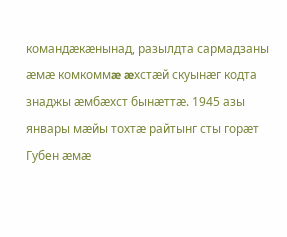командæкæнынад, разылдта сармадзаны æмæ комкоммæ æхстæй скуынæг кодта знаджы æмбæхст бынæттæ. 1945 азы январы мæйы тохтæ райтынг сты горæт Губен æмæ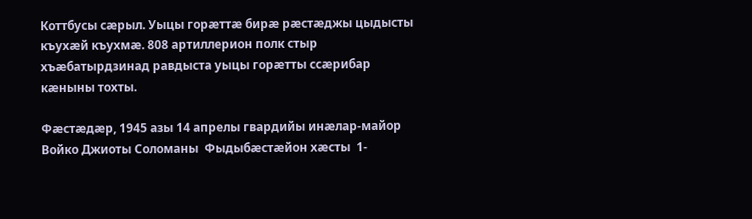Коттбусы сæрыл. Уыцы горæттæ бирæ рæстæджы цыдысты къухæй къухмæ. 808 артиллерион полк стыр хъæбатырдзинад равдыста уыцы горæтты ссæрибар кæныны тохты.

Фæстæдæр, 1945 азы 14 апрелы гвардийы инæлар-майор Войко Джиоты Соломаны  Фыдыбæстæйон хæсты  1-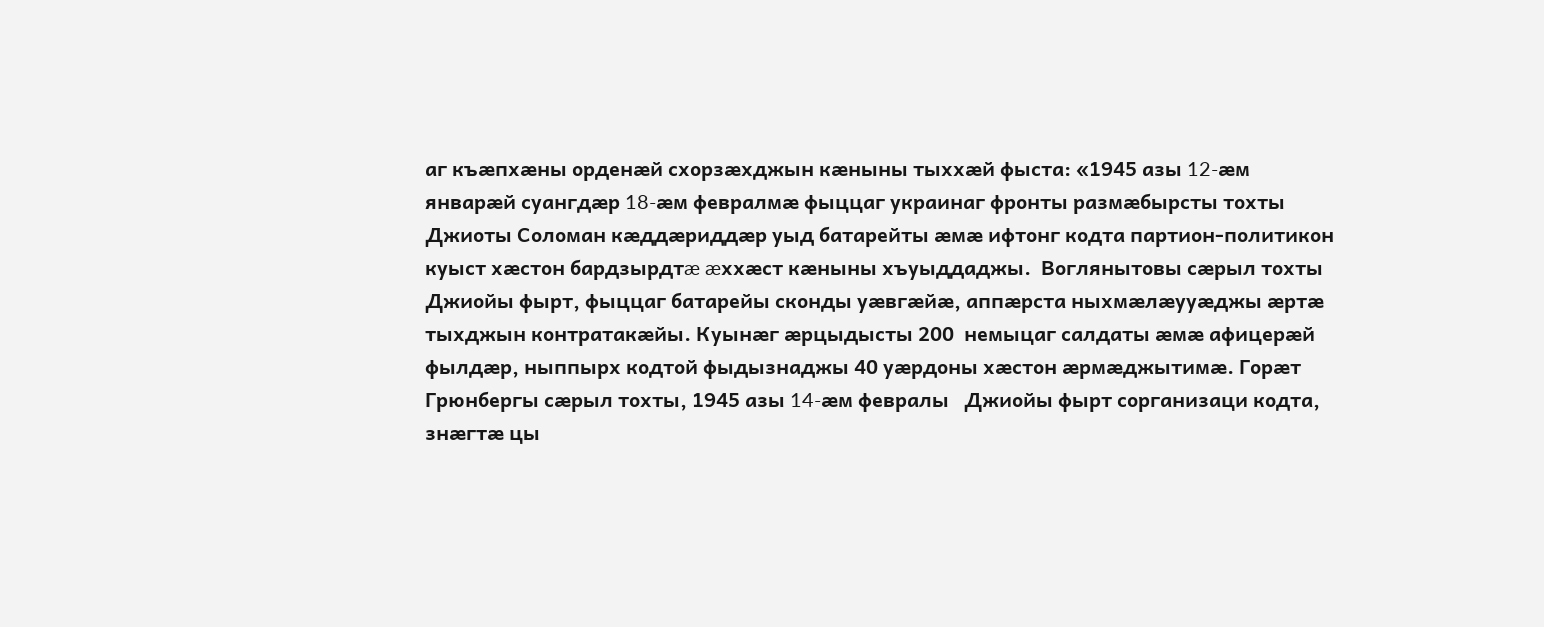аг къæпхæны орденæй схорзæхджын кæныны тыххæй фыста: «1945 азы 12-æм январæй суангдæр 18-æм февралмæ фыццаг украинаг фронты размæбырсты тохты Джиоты Соломан кæддæриддæр уыд батарейты æмæ ифтонг кодта партион-политикон куыст хæстон бардзырдтæ æххæст кæныны хъуыддаджы.  Воглянытовы сæрыл тохты Джиойы фырт, фыццаг батарейы сконды уæвгæйæ, аппæрста ныхмæлæууæджы æртæ тыхджын контратакæйы. Куынæг æрцыдысты 200  немыцаг салдаты æмæ афицерæй фылдæр, ныппырх кодтой фыдызнаджы 40 уæрдоны хæстон æрмæджытимæ. Горæт Грюнбергы сæрыл тохты, 1945 азы 14-æм февралы   Джиойы фырт сорганизаци кодта,  знæгтæ цы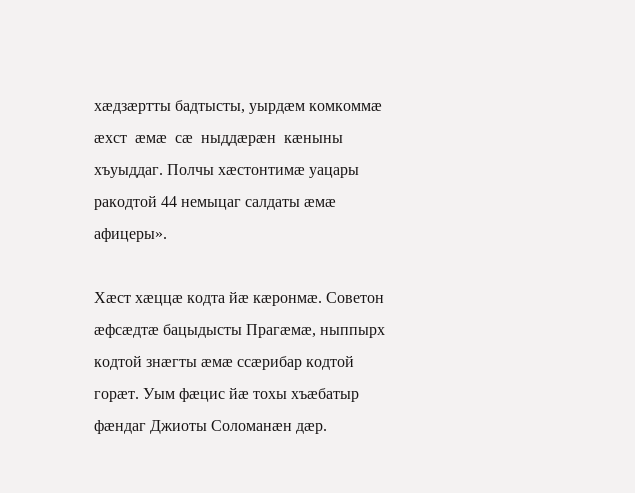хæдзæртты бадтысты, уырдæм комкоммæ  æхст  æмæ  сæ  ныддæрæн  кæныны хъуыддаг. Полчы хæстонтимæ уацары ракодтой 44 немыцаг салдаты æмæ афицеры».

Хæст хæццæ кодта йæ кæронмæ. Советон æфсæдтæ бацыдысты Прагæмæ, ныппырх кодтой знæгты æмæ ссæрибар кодтой горæт. Уым фæцис йæ тохы хъæбатыр фæндаг Джиоты Соломанæн дæр.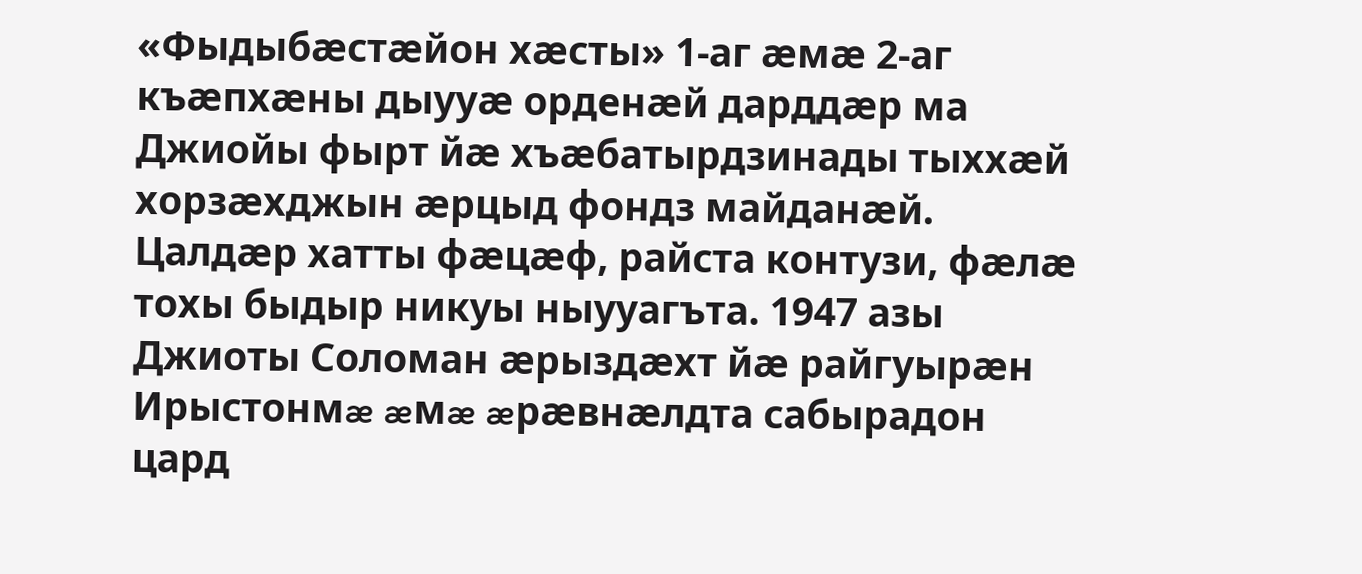«Фыдыбæстæйон хæсты» 1-аг æмæ 2-аг къæпхæны дыууæ орденæй дарддæр ма Джиойы фырт йæ хъæбатырдзинады тыххæй хорзæхджын æрцыд фондз майданæй. Цалдæр хатты фæцæф, райста контузи, фæлæ тохы быдыр никуы ныууагъта. 1947 азы Джиоты Соломан æрыздæхт йæ райгуырæн Ирыстонмæ æмæ æрæвнæлдта сабырадон цард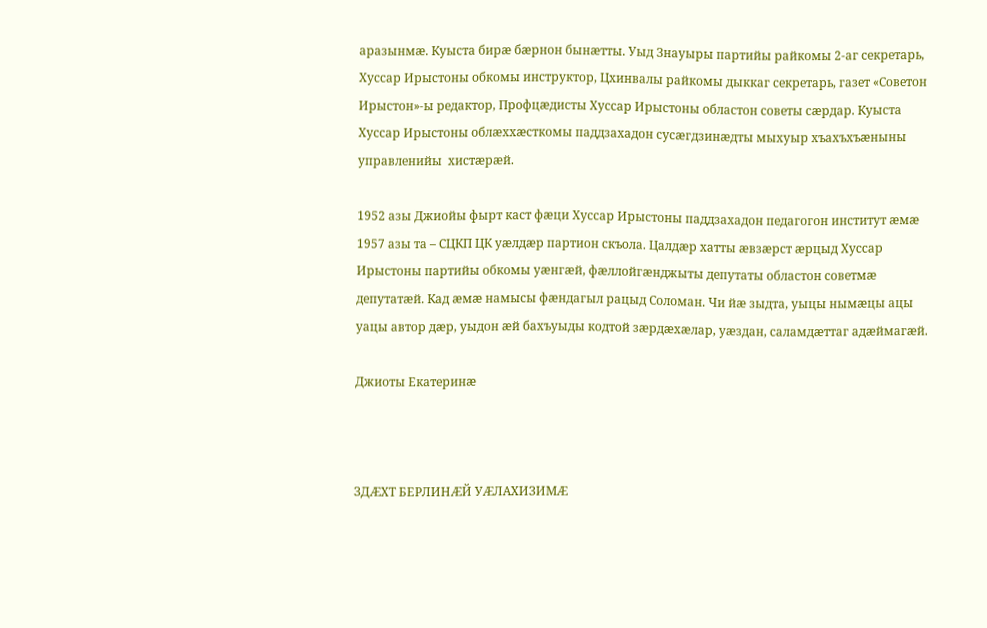аразынмæ. Куыста бирæ бæрнон бынæтты. Уыд Знауыры партийы райкомы 2-аг секретарь, Хуссар Ирыстоны обкомы инструктор, Цхинвалы райкомы дыккаг секретарь, газет «Советон Ирыстон»-ы редактор, Профцæдисты Хуссар Ирыстоны областон советы сæрдар. Куыста Хуссар Ирыстоны облæххæсткомы паддзахадон сусæгдзинæдты мыхуыр хъахъхъæныны управленийы  хистæрæй.

1952 азы Джиойы фырт каст фæци Хуссар Ирыстоны паддзахадон педагогон институт æмæ 1957 азы та – СЦКП ЦК уæлдæр партион скъола. Цалдæр хатты æвзæрст æрцыд Хуссар Ирыстоны партийы обкомы уæнгæй, фæллойгæнджыты депутаты областон советмæ депутатæй. Кад æмæ намысы фæндагыл рацыд Соломан. Чи йæ зыдта, уыцы нымæцы ацы уацы автор дæр, уыдон æй бахъуыды кодтой зæрдæхæлар, уæздан, саламдæттаг адæймагæй.

Джиоты Екатеринæ



ЗДÆХТ БЕРЛИНÆЙ УÆЛАХИЗИМÆ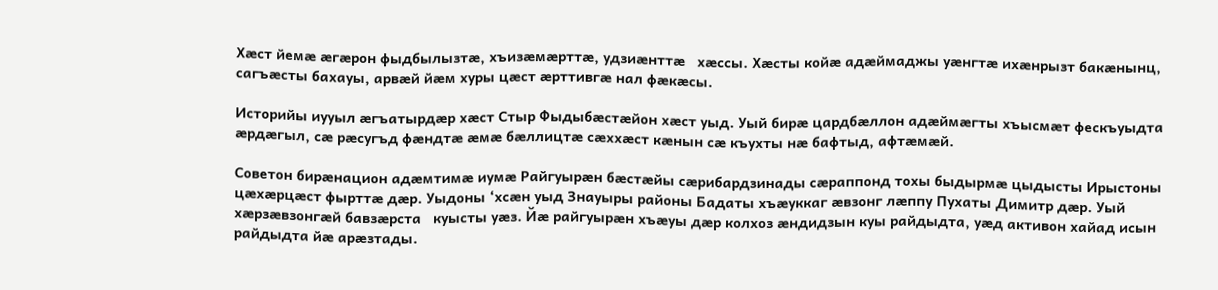Хӕст йемӕ æгæрон фыдбылызтӕ, хъизӕмӕрттӕ, удзиæнттæ   хӕссы. Хӕсты койӕ адӕймаджы уӕнгтӕ ихӕнрызт бакӕнынц, сагъӕсты бахауы, арвӕй йӕм хуры цӕст ӕрттивгӕ нал фӕкӕсы.

Историйы иууыл ӕгъатырдӕр хӕст Стыр Фыдыбӕстӕйон хӕст уыд. Уый бирӕ цардбӕллон адӕймӕгты хъысмӕт фескъуыдта ӕрдӕгыл, сӕ рӕсугъд фӕндтӕ ӕмӕ бӕллицтӕ сӕххӕст кӕнын сӕ къухты нӕ бафтыд, афтӕмӕй.

Советон бирӕнацион адӕмтимӕ иумӕ Райгуырӕн бӕстӕйы сӕрибардзинады сӕраппонд тохы быдырмӕ цыдысты Ирыстоны цӕхӕрцӕст фырттӕ дӕр. Уыдоны ‘хсӕн уыд Знауыры районы Бадаты хъӕуккаг ӕвзонг лӕппу Пухаты Димитр дӕр. Уый хӕрзӕвзонгӕй бавзӕрста   куысты уӕз. Йӕ райгуырӕн хъӕуы дӕр колхоз ӕндидзын куы райдыдта, уӕд активон хайад исын райдыдта йӕ арӕзтады.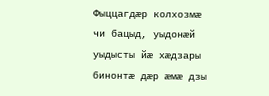Фыццагдӕр колхозмӕ чи бацыд, уыдонæй уыдысты йӕ хӕдзары бинонтӕ дæр ӕмӕ дзы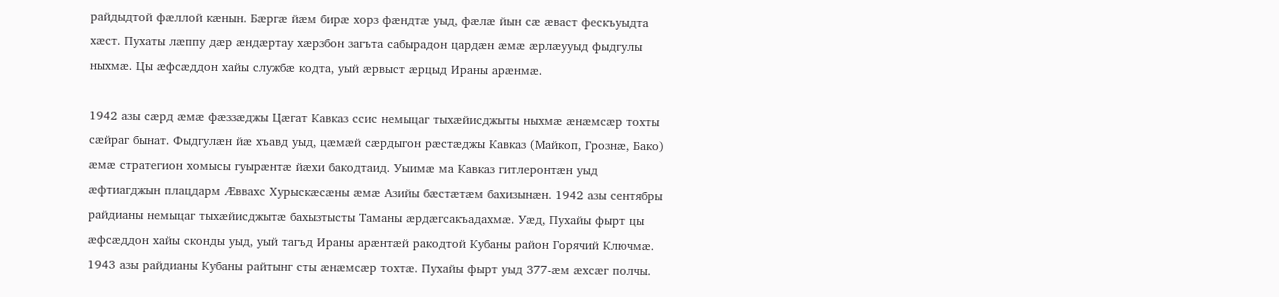райдыдтой фӕллой кӕнын. Бӕргӕ йӕм бирӕ хорз фӕндтӕ уыд, фӕлӕ йын сӕ ӕваст фескъуыдта хӕст. Пухаты лӕппу дӕр ӕндӕртау хӕрзбон загъта сабырадон цардӕн ӕмӕ ӕрлӕууыд фыдгулы ныхмӕ. Цы ӕфсӕддон хайы службӕ кодта, уый ӕрвыст ӕрцыд Ираны арӕнмӕ.

1942 азы сӕрд ӕмӕ фӕззӕджы Цӕгат Кавказ ссис немыцаг тыхӕйисджыты ныхмӕ ӕнӕмсӕр тохты сӕйраг бынат. Фыдгулӕн йӕ хъавд уыд, цӕмӕй сӕрдыгон рӕстӕджы Кавказ (Майкоп, Грознӕ, Бако) ӕмӕ стратегион хомысы гуырӕнтӕ йӕхи бакодтаид. Уыимӕ ма Кавказ гитлеронтӕн уыд ӕфтиагджын плацдарм Ӕввахс Хурыскӕсӕны ӕмӕ Азийы бӕстӕтӕм бахизынӕн. 1942 азы сентябры райдианы немыцаг тыхӕйисджытӕ бахызтысты Таманы ӕрдӕгсакъадахмӕ. Уӕд, Пухайы фырт цы ӕфсӕддон хайы сконды уыд, уый тагъд Ираны арӕнтӕй ракодтой Кубаны район Горячий Ключмӕ. 1943 азы райдианы Кубаны райтынг сты ӕнӕмсӕр тохтӕ. Пухайы фырт уыд 377-ӕм ӕхсӕг полчы.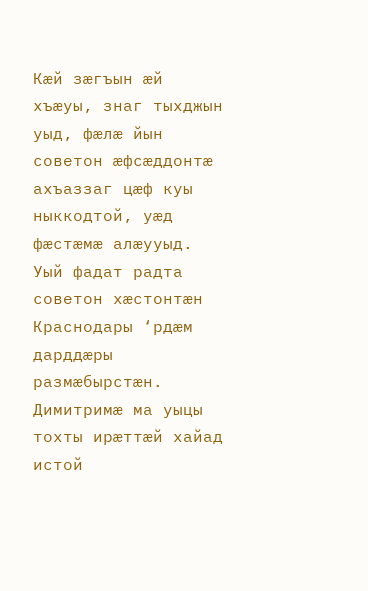Кӕй зӕгъын ӕй хъӕуы, знаг тыхджын уыд, фӕлӕ йын советон ӕфсӕддонтӕ ахъаззаг цӕф куы ныккодтой, уӕд фӕстӕмӕ алӕууыд. Уый фадат радта советон хæстонтæн Краснодары ‘рдæм дарддӕры размӕбырстӕн. Димитримӕ ма уыцы тохты ирӕттӕй хайад истой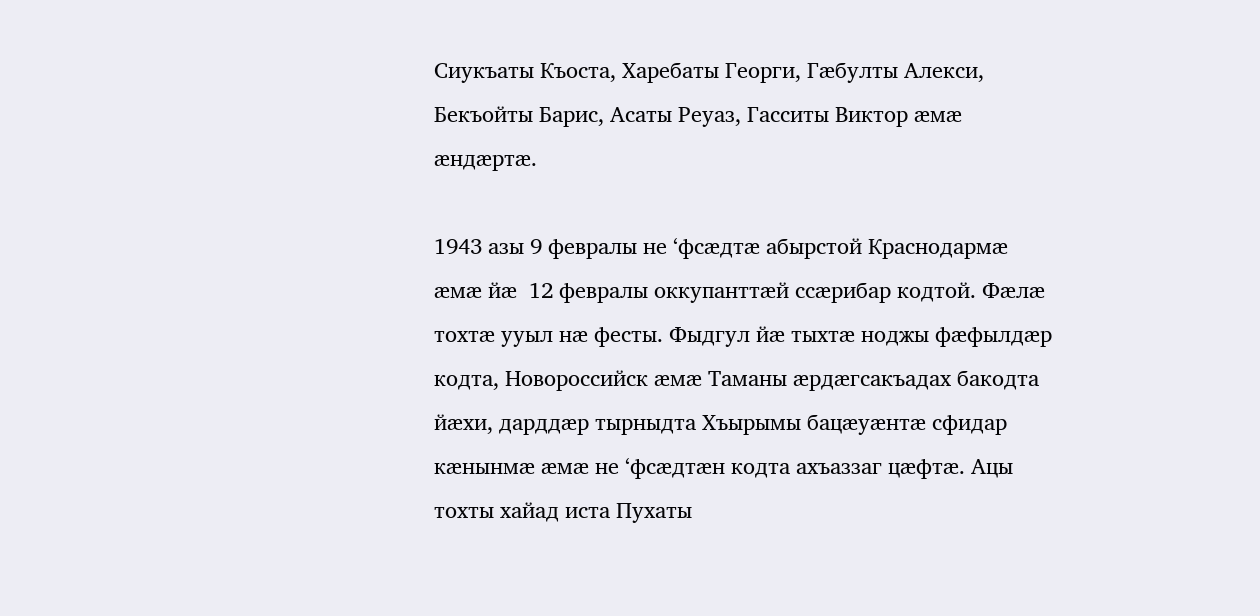Сиукъаты Къоста, Харебаты Георги, Гӕбулты Алекси, Бекъойты Барис, Асаты Реуаз, Гасситы Виктор ӕмӕ ӕндӕртӕ.

1943 азы 9 февралы не ‘фсӕдтӕ абырстой Краснодармӕ ӕмӕ йӕ  12 февралы оккупанттӕй ссӕрибар кодтой. Фӕлӕ тохтӕ ууыл нӕ фесты. Фыдгул йӕ тыхтӕ ноджы фӕфылдӕр кодта, Новороссийск ӕмӕ Таманы ӕрдӕгсакъадах бакодта йӕхи, дарддӕр тырныдта Хъырымы бацӕуӕнтӕ сфидар кӕнынмӕ ӕмӕ не ‘фсӕдтӕн кодта ахъаззаг цӕфтӕ. Ацы тохты хайад иста Пухаты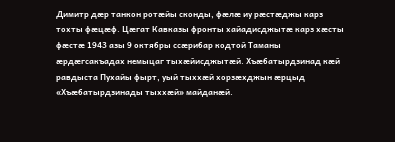Димитр дӕр танкон ротӕйы сконды, фӕлӕ иу рӕстӕджы карз тохты фӕцӕф. Цӕгат Кавказы фронты хайадисджытӕ карз хӕсты фӕстӕ 1943 азы 9 октябры ссӕрибар кодтой Таманы ӕрдӕгсакъадах немыцаг тыхӕйисджытӕй. Хъӕбатырдзинад кӕй равдыста Пухайы фырт, уый тыххӕй хорзӕхджын ӕрцыд «Хъӕбатырдзинады тыххӕй» майданӕй.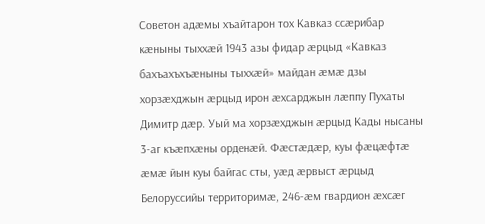Советон адӕмы хъайтарон тох Кавказ ссӕрибар кӕныны тыххӕй 1943 азы фидар ӕрцыд «Кавказ бахъахъхъӕныны тыххӕй» майдан ӕмӕ дзы хорзӕхджын ӕрцыд ирон ӕхсарджын лӕппу Пухаты Димитр дӕр. Уый ма хорзӕхджын ӕрцыд Кады нысаны 3-аг къӕпхӕны орденӕй. Фӕстӕдӕр, куы фæцæфтæ æмæ йын куы байгас сты, уӕд ӕрвыст ӕрцыд Белоруссийы территоримӕ, 246-ӕм гвардион ӕхсӕг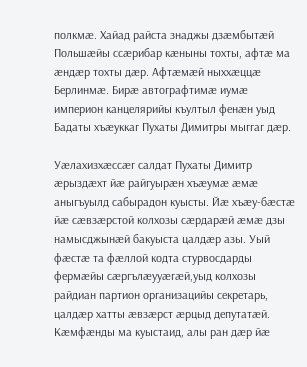полкмæ. Хайад райста знаджы дзӕмбытӕй Польшӕйы ссӕрибар кӕныны тохты, афтӕ ма ӕндӕр тохты дӕр. Афтæмæй ныххӕццӕ Берлинмӕ. Бирӕ автографтимӕ иумӕ империон канцелярийы къултыл фенӕн уыд Бадаты хъӕуккаг Пухаты Димитры мыггаг дӕр.

Уæлахизхæссæг салдат Пухаты Димитр ӕрыздӕхт йӕ райгуырӕн хъӕумӕ ӕмӕ аныгъуылд сабырадон куысты. Йӕ хъӕу-бӕстӕ йӕ сӕвзӕрстой колхозы сӕрдарӕй ӕмӕ дзы намысджынӕй бакуыста цалдӕр азы. Уый фӕстӕ та фӕллой кодта стурвосдарды фермӕйы сӕргълӕууӕгӕй,уыд колхозы райдиан партион организацийы секретарь, цалдӕр хатты ӕвзӕрст ӕрцыд депутатӕй. Кӕмфӕнды ма куыстаид, алы ран дӕр йӕ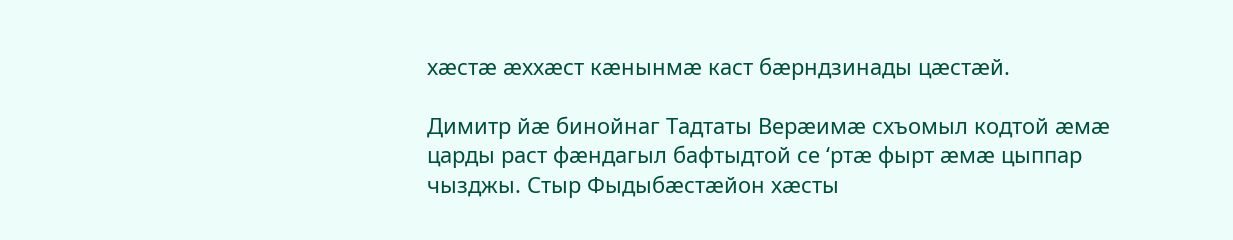хӕстӕ ӕххӕст кӕнынмӕ каст бӕрндзинады цӕстӕй.

Димитр йӕ бинойнаг Тадтаты Верӕимӕ схъомыл кодтой ӕмӕ царды раст фӕндагыл бафтыдтой се ‘ртӕ фырт ӕмӕ цыппар чызджы. Стыр Фыдыбӕстӕйон хӕсты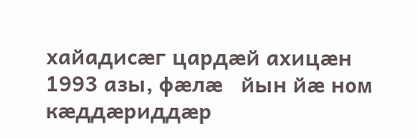хайадисӕг цардӕй ахицӕн 1993 азы, фæлæ   йын йӕ ном кӕддӕриддӕр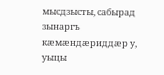мысдзысты, сабырад зынаргъ кӕмӕндӕриддӕр у, уыцы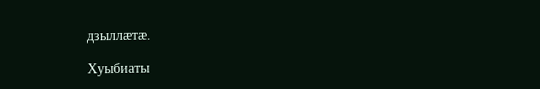дзыллӕтӕ.

Хуыбиаты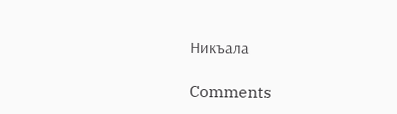Никъала

Comments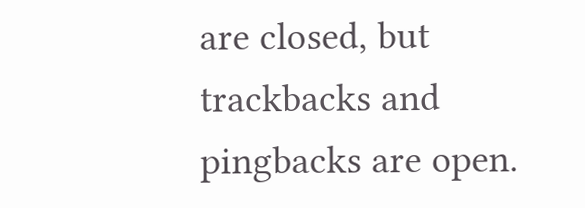are closed, but trackbacks and pingbacks are open.